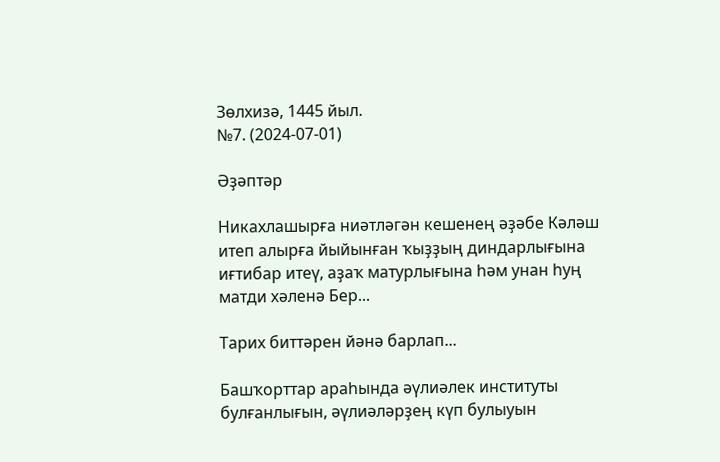Зөлхизә, 1445 йыл.
№7. (2024-07-01)

Әҙәптәр

Никахлашырға ниәтләгән кешенең әҙәбе Кәләш итеп алырға йыйынған ҡыҙҙың диндарлығына иғтибар итеү, аҙаҡ матурлығына һәм унан һуң матди хәленә Бер...

Тарих биттәрен йәнә барлап...

Башҡорттар араһында әүлиәлек институты булғанлығын, әүлиәләрҙең күп булыуын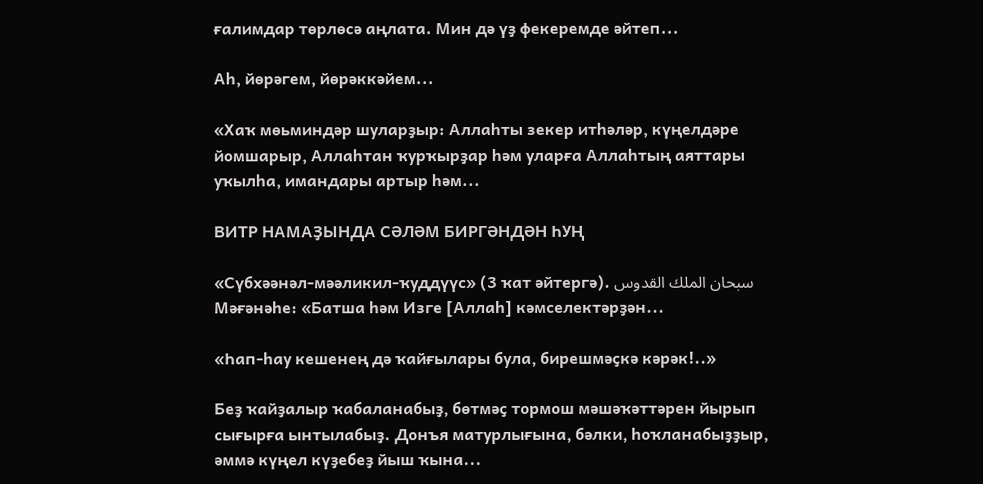ғалимдар төрлөсә аңлата. Мин дә үҙ фекеремде әйтеп...

Аһ, йөрәгем, йөрәккәйем...

«Хаҡ мөьминдәр шуларҙыр: Аллаһты зекер итһәләр, күңелдәре йомшарыр, Аллаһтан ҡурҡырҙар һәм уларға Аллаһтың аяттары уҡылһа, имандары артыр һәм...

ВИТР НАМАҘЫНДА СӘЛӘМ БИРГӘНДӘН ҺУҢ

«Сүбхәәнәл-мәәликил-ҡуддүүс» (3 ҡат әйтергә). سبحان الملك القدوس   Мәғәнәһе: «Батша һәм Изге [Аллаһ] кәмселектәрҙән...

«Һап-һау кешенең дә ҡайғылары була, бирешмәҫкә кәрәк!..»

Беҙ ҡайҙалыр ҡабаланабыҙ, бөтмәҫ тормош мәшәҡәттәрен йырып сығырға ынтылабыҙ. Донъя матурлығына, бәлки, һоҡланабыҙҙыр, әммә күңел күҙебеҙ йыш ҡына...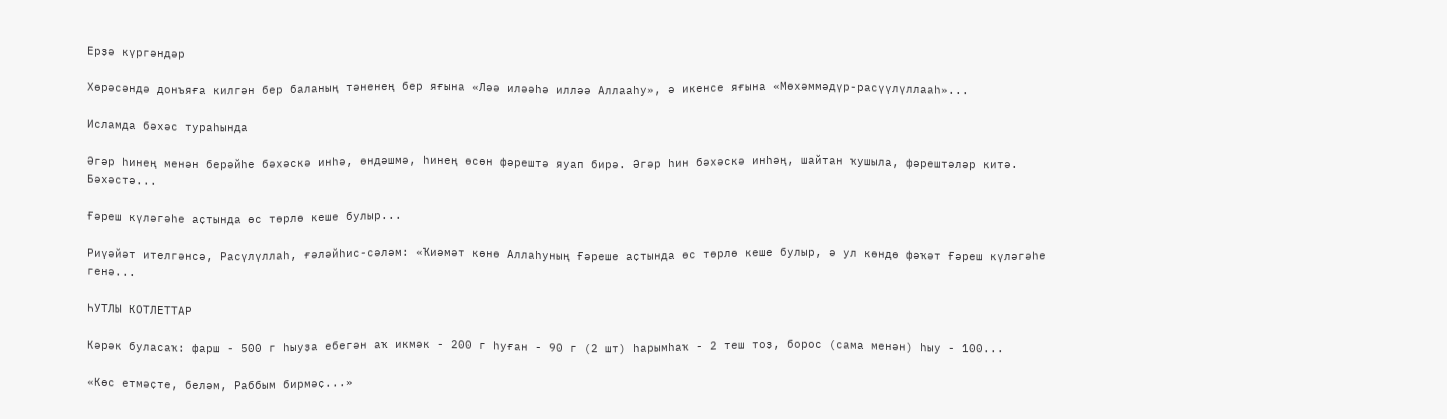Ерҙә күргәндәр

Хөрәсәндә донъяға килгән бер баланың тәненең бер яғына «Ләә иләәһә илләә Аллааһу», ә икенсе яғына «Мөхәммәдүр-расүүлүллааһ»...

Исламда бәхәс тураһында

Әгәр һинең менән берәйһе бәхәскә инһә, өндәшмә, һинең өсөн фәрештә яуап бирә. Әгәр һин бәхәскә инһәң, шайтан ҡушыла, фәрештәләр китә. Бәхәстә...

Ғәреш күләгәһе аҫтында өс төрлө кеше булыр...

Риүәйәт ителгәнсә, Расүлүллаһ, ғәләйһис-сәләм: «Ҡиәмәт көнө Аллаһуның Ғәреше аҫтында өс төрлө кеше булыр, ә ул көндө фәҡәт Ғәреш күләгәһе генә...

ҺУТЛЫ КОТЛЕТТАР

Кәрәк буласаҡ: фарш - 500 г һыуҙа ебегән аҡ икмәк - 200 г һуған - 90 г (2 шт) һарымһаҡ - 2 теш тоҙ, борос (сама менән) һыу - 100...

«Көс етмәҫте, беләм, Раббым бирмәҫ...»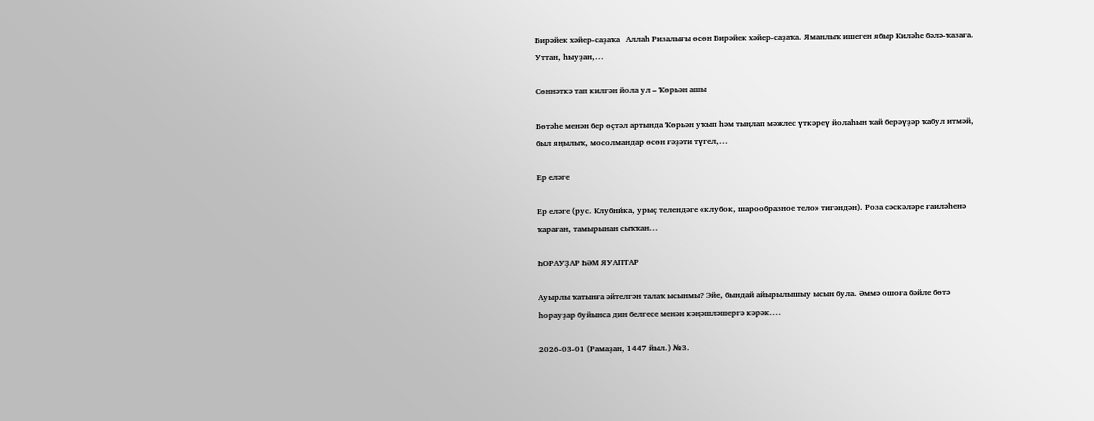Бирәйек хәйер-саҙаҡа   Аллаһ Ризалығы өсөн Бирәйек хәйер-саҙаҡа. Яманлыҡ ишеген ябыр Киләһе бәлә-ҡазаға.   Уттан, һыуҙан,...

Сөннәткә тап килгән йола ул – Ҡөрьән ашы

Бөтәһе менән бер өҫтәл артында Ҡөрьән уҡып һәм тыңлап мәжлес үткәреү йолаһын ҡай берәүҙәр ҡабул итмәй, был яңылыҡ, мосолмандар өсөн ғәҙәти түгел,...

Ер еләге

Ер еләге (рус. Клубни́ка, урыҫ телендәге «клубок, шарообразное тело» тигәндән). Роза сәскәләре ғаиләһенә ҡараған, тамырынан сыҡҡан...

ҺОРАУҘАР ҺӘМ ЯУАПТАР

Ауырлы ҡатынға әйтелгән талаҡ ысынмы? Эйе, бындай айырылышыу ысын була. Әммә ошоға бәйле бөтә һорауҙар буйынса дин белгесе менән кәңәшләшергә кәрәк....

2026-03-01 (Рамаҙан, 1447 йыл.) №3.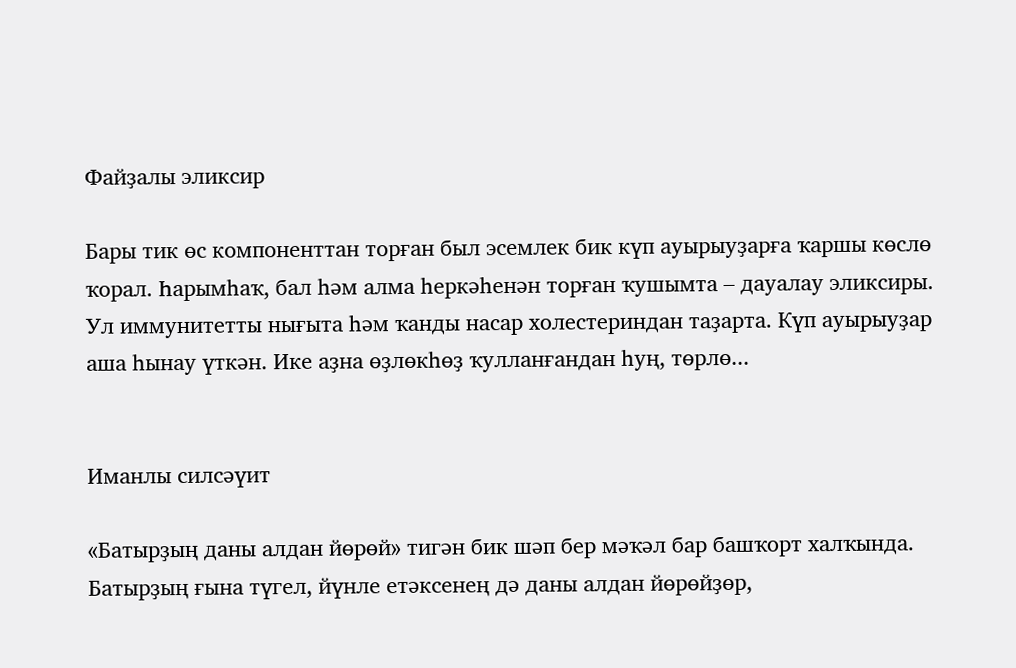Файҙалы эликсир

Бары тик өс компоненттан торған был эсемлек бик күп ауырыуҙарға ҡаршы көслө ҡорал. Һарымһаҡ, бал һәм алма һеркәһенән торған ҡушымта – дауалау эликсиры. Ул иммунитетты нығыта һәм ҡанды насар холестериндан таҙарта. Күп ауырыуҙар аша һынау үткән. Ике аҙна өҙлөкһөҙ ҡулланғандан һуң, төрлө...


Иманлы силсәүит

«Батырҙың даны алдан йөрөй» тигән бик шәп бер мәҡәл бар башҡорт халҡында. Батырҙың ғына түгел, йүнле етәксенең дә даны алдан йөрөйҙөр,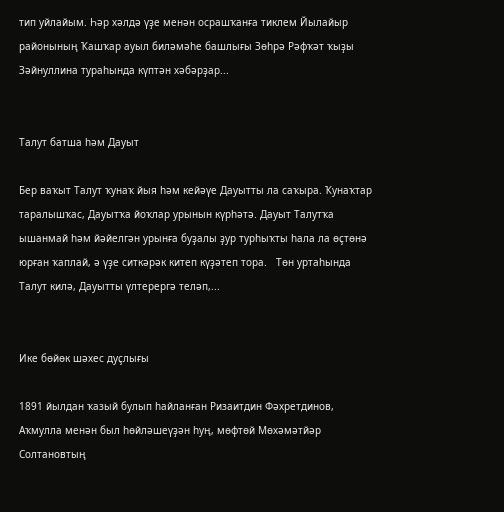тип уйлайым. Һәр хәлдә үҙе менән осрашҡанға тиклем Йылайыр районының Ҡашҡар ауыл биләмәһе башлығы Зөһрә Рәфҡәт ҡыҙы Зәйнуллина тураһында күптән хәбәрҙар...


Талут батша һәм Дауыт

Бер ваҡыт Талут ҡунаҡ йыя һәм кейәүе Дауытты ла саҡыра. Ҡунаҡтар таралышҡас, Дауытҡа йоҡлар урынын күрһәтә. Дауыт Талутҡа ышанмай һәм йәйелгән урынға буҙалы ҙур турһыҡты һала ла өҫтөнә юрған ҡаплай, ә үҙе ситкәрәк китеп күҙәтеп тора.   Төн уртаһында Талут килә, Дауытты үлтерергә теләп,...


Ике бөйөк шәхес дуҫлығы

1891 йылдан ҡазый булып һайланған Ризаитдин Фәхретдинов, Аҡмулла менән был һөйләшеүҙән һуң, мөфтөй Мөхәмәтйәр Солтановтың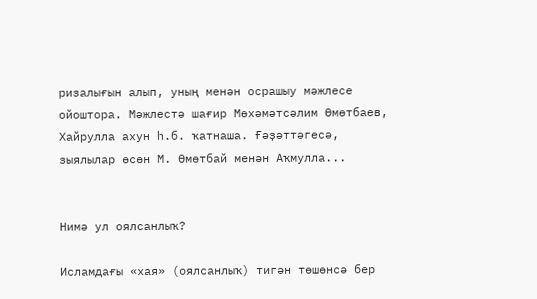ризалығын алып, уның менән осрашыу мәжлесе ойоштора. Мәжлестә шағир Мөхәмәтсәлим Өмөтбаев, Хайрулла ахун һ.б. ҡатнаша. Ғәҙәттәгесә, зыялылар өсөн М. Өмөтбай менән Аҡмулла...


Нимә ул оялсанлыҡ?

Исламдағы «хая» (оялсанлыҡ) тигән төшөнсә бер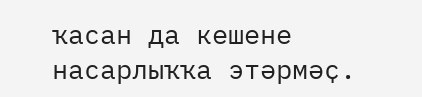ҡасан да кешене насарлыҡҡа этәрмәҫ.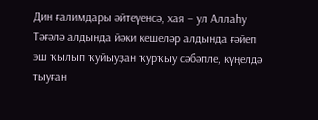Дин ғалимдары әйтеүенсә, хая – ул Аллаһу Тәғәлә алдында йәки кешеләр алдында ғәйеп эш ҡылып ҡуйыуҙан ҡурҡыу сәбәпле, күңелдә тыуған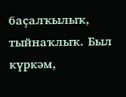баҫалҡылыҡ, тыйнаҡлыҡ. Был күркәм,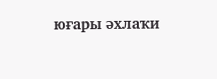юғары әхлаҡи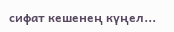сифат кешенең күңел...